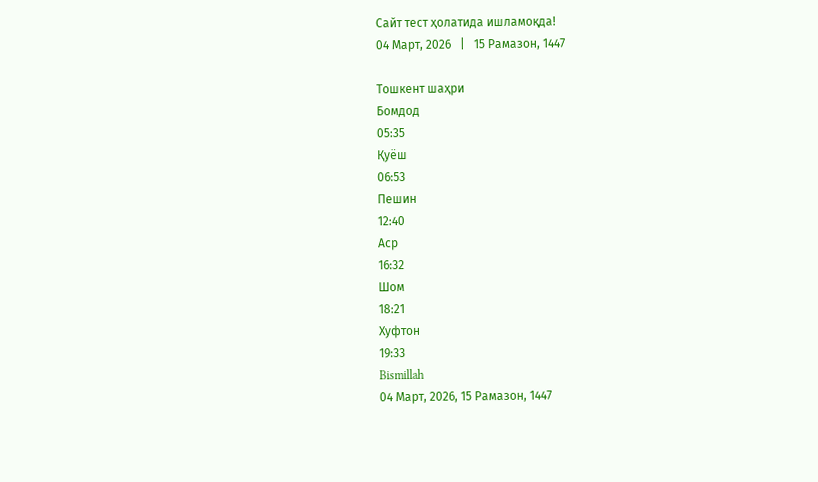Сайт тест ҳолатида ишламоқда!
04 Март, 2026   |   15 Рамазон, 1447

Тошкент шаҳри
Бомдод
05:35
Қуёш
06:53
Пешин
12:40
Аср
16:32
Шом
18:21
Хуфтон
19:33
Bismillah
04 Март, 2026, 15 Рамазон, 1447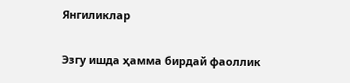Янгиликлар

Эзгу ишда ҳамма бирдай фаоллик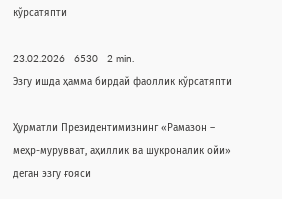кўрсатяпти

23.02.2026   6530   2 min.
Эзгу ишда ҳамма бирдай фаоллик кўрсатяпти

Ҳурматли Президентимизнинг «Рамазон – меҳр-мурувват, аҳиллик ва шукроналик ойи» деган эзгу ғояси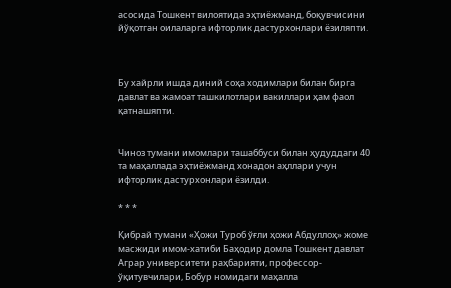асосида Тошкент вилоятида эҳтиёжманд, боқувчисини йўқотган оилаларга ифторлик дастурхонлари ёзиляпти.



Бу хайрли ишда диний соҳа ходимлари билан бирга давлат ва жамоат ташкилотлари вакиллари ҳам фаол қатнашяпти.


Чиноз тумани имомлари ташаббуси билан ҳудуддаги 40 та маҳаллада эҳтиёжманд хонадон аҳллари учун ифторлик дастурхонлари ёзилди.

* * *

Қибрай тумани «Ҳожи Туроб ўғли ҳожи Абдуллоҳ» жоме масжиди имом-хатиби Баҳодир домла Тошкент давлат Аграр университети раҳбарияти, профессор-ўқитувчилари, Бобур номидаги маҳалла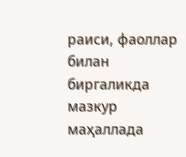раиси, фаоллар билан биргаликда мазкур маҳаллада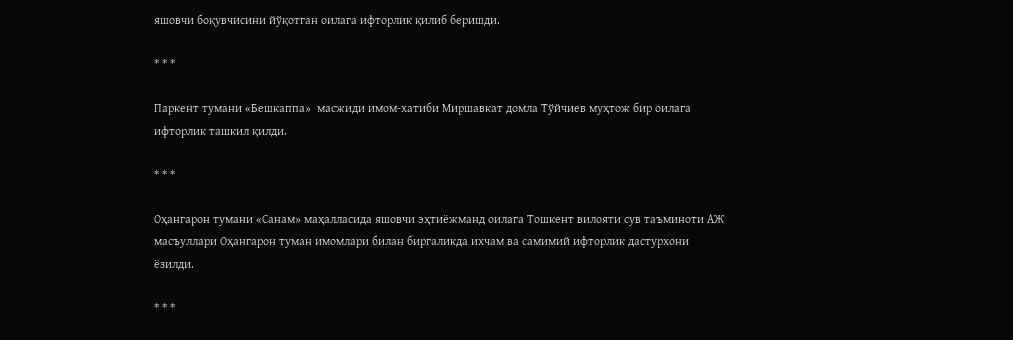яшовчи боқувчисини йўқотган оилага ифторлик қилиб беришди.

* * *

Паркент тумани «Бешкаппа»  масжиди имом-хатиби Миршавкат домла Тўйчиев муҳтож бир оилага ифторлик ташкил қилди.

* * *

Оҳангарон тумани «Санам» маҳалласида яшовчи эҳтиёжманд оилага Тошкент вилояти сув таъминоти АЖ масъуллари Оҳангарон туман имомлари билан биргаликда ихчам ва самимий ифторлик дастурхони ёзилди.

* * *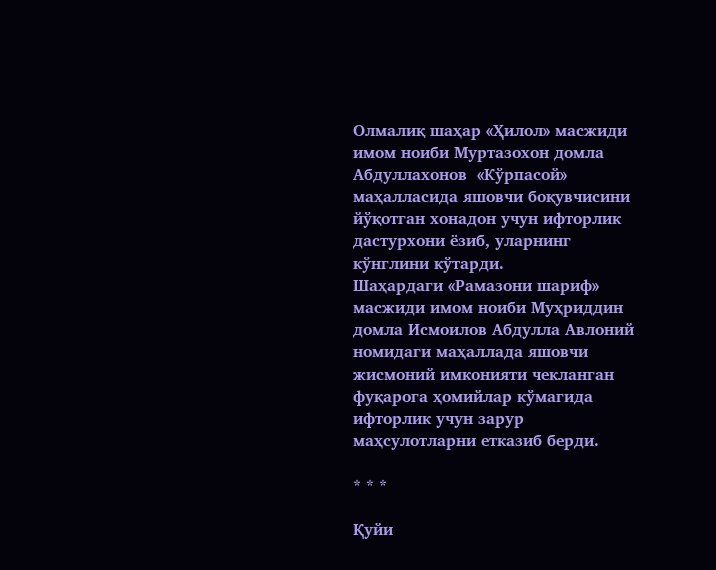Олмалиқ шаҳар «Ҳилол» масжиди имом ноиби Муртазохон домла Абдуллахонов  «Кўрпасой» маҳалласида яшовчи боқувчисини йўқотган хонадон учун ифторлик дастурхони ёзиб, уларнинг кўнглини кўтарди.
Шаҳардаги «Рамазони шариф» масжиди имом ноиби Муҳриддин домла Исмоилов Абдулла Авлоний номидаги маҳаллада яшовчи жисмоний имконияти чекланган фуқарога ҳомийлар кўмагида ифторлик учун зарур маҳсулотларни етказиб берди.

* * *

Қуйи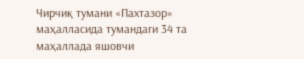Чирчиқ тумани «Пахтазор» маҳалласида тумандаги 34 та маҳаллада яшовчи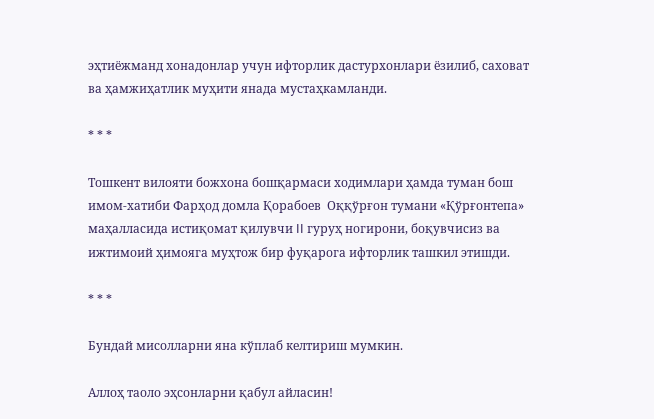эҳтиёжманд хонадонлар учун ифторлик дастурхонлари ёзилиб, саховат ва ҳамжиҳатлик муҳити янада мустаҳкамланди.

* * *

Тошкент вилояти божхона бошқармаси ходимлари ҳамда туман бош имом-хатиби Фарҳод домла Қорабоев  Оққўрғон тумани «Қўрғонтепа» маҳалласида истиқомат қилувчи II гуруҳ ногирони, боқувчисиз ва ижтимоий ҳимояга муҳтож бир фуқарога ифторлик ташкил этишди.

* * *

Бундай мисолларни яна кўплаб келтириш мумкин.

Аллоҳ таоло эҳсонларни қабул айласин!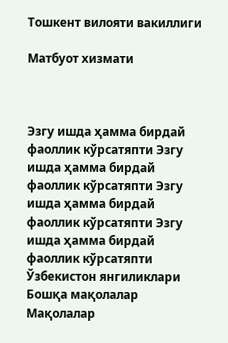Тошкент вилояти вакиллиги

Матбуот хизмати



Эзгу ишда ҳамма бирдай фаоллик кўрсатяпти Эзгу ишда ҳамма бирдай фаоллик кўрсатяпти Эзгу ишда ҳамма бирдай фаоллик кўрсатяпти Эзгу ишда ҳамма бирдай фаоллик кўрсатяпти
Ўзбекистон янгиликлари
Бошқа мақолалар
Мақолалар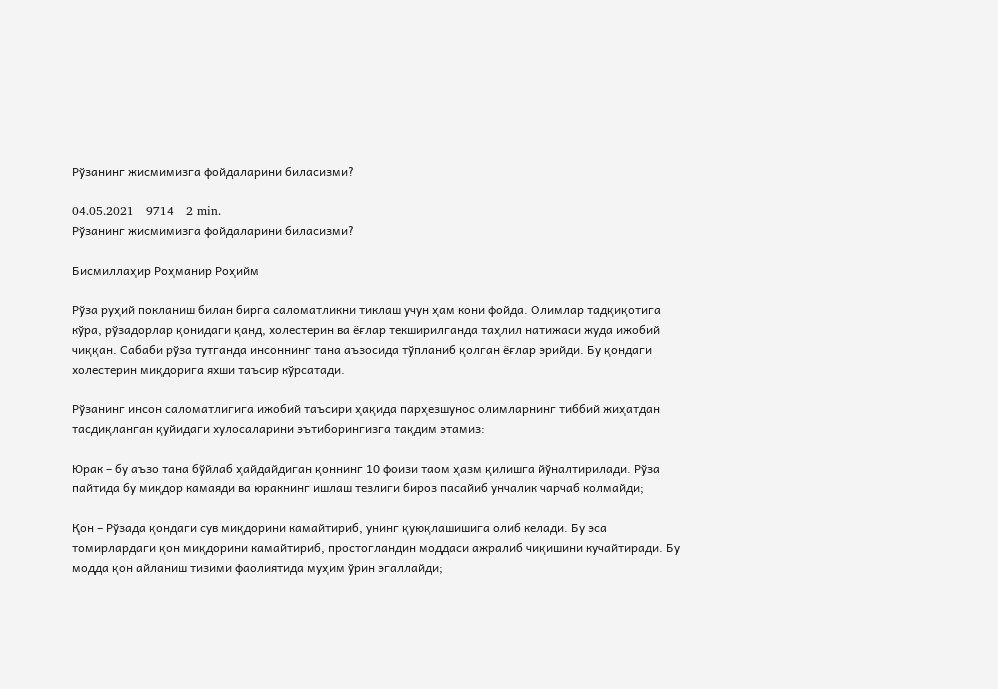Рўзанинг жисмимизга фойдаларини биласизми?

04.05.2021   9714   2 min.
Рўзанинг жисмимизга фойдаларини биласизми?

Бисмиллаҳир Роҳманир Роҳийм

Рўза руҳий покланиш билан бирга саломатликни тиклаш учун ҳам кони фойда. Олимлар тадқиқотига кўра, рўзадорлар қонидаги қанд, холестерин ва ёғлар текширилганда таҳлил натижаси жуда ижобий чиққан. Сабаби рўза тутганда инсоннинг тана аъзосида тўпланиб қолган ёғлар эрийди. Бу қондаги холестерин миқдорига яхши таъсир кўрсатади.

Рўзанинг инсон саломатлигига ижобий таъсири ҳақида парҳезшунос олимларнинг тиббий жиҳатдан тасдиқланган қуйидаги хулосаларини эътиборингизга тақдим этамиз:

Юрак – бу аъзо тана бўйлаб ҳайдайдиган қоннинг 10 фоизи таом ҳазм қилишга йўналтирилади. Рўза пайтида бу миқдор камаяди ва юракнинг ишлаш тезлиги бироз пасайиб унчалик чарчаб колмайди;

Қон – Рўзада қондаги сув миқдорини камайтириб, унинг қуюқлашишига олиб келади. Бу эса томирлардаги қон миқдорини камайтириб, простогландин моддаси ажралиб чиқишини кучайтиради. Бу модда қон айланиш тизими фаолиятида муҳим ўрин эгаллайди;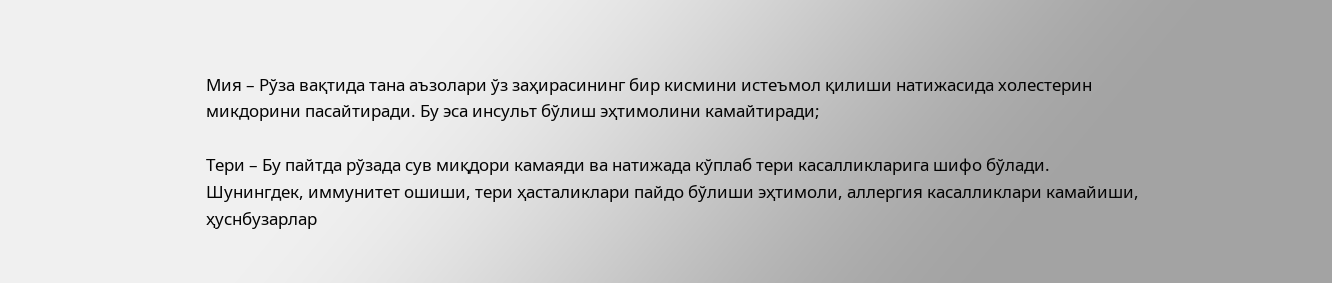Мия – Рўза вақтида тана аъзолари ўз заҳирасининг бир кисмини истеъмол қилиши натижасида холестерин микдорини пасайтиради. Бу эса инсульт бўлиш эҳтимолини камайтиради;

Тери – Бу пайтда рўзада сув миқдори камаяди ва натижада кўплаб тери касалликларига шифо бўлади. Шунингдек, иммунитет ошиши, тери ҳасталиклари пайдо бўлиши эҳтимоли, аллергия касалликлари камайиши, ҳуснбузарлар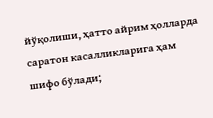йўқолиши, ҳатто айрим ҳолларда саратон касалликларига ҳам шифо бўлади;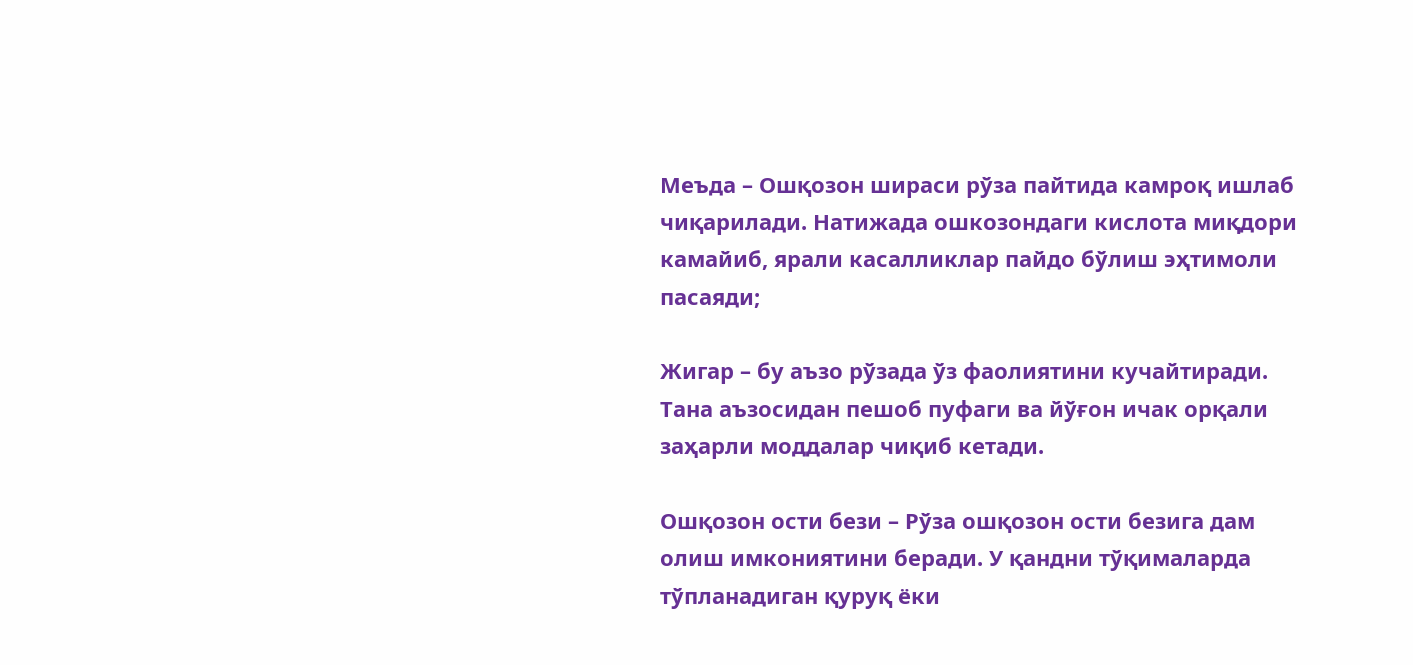Меъда – Ошқозон шираси рўза пайтида камроқ ишлаб чиқарилади. Натижада ошкозондаги кислота миқдори камайиб, ярали касалликлар пайдо бўлиш эҳтимоли пасаяди;

Жигар – бу аъзо рўзада ўз фаолиятини кучайтиради. Тана аъзосидан пешоб пуфаги ва йўғон ичак орқали заҳарли моддалар чиқиб кетади.

Ошқозон ости бези – Рўза ошқозон ости безига дам олиш имкониятини беради. У қандни тўқималарда тўпланадиган қуруқ ёки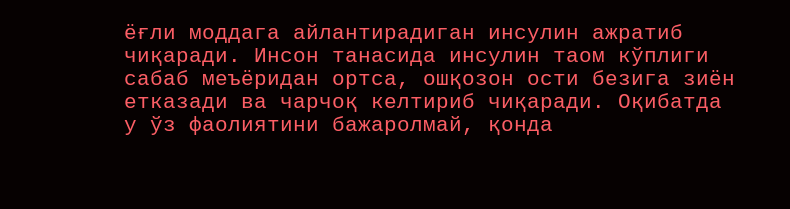ёғли моддага айлантирадиган инсулин ажратиб чиқаради. Инсон танасида инсулин таом кўплиги сабаб меъёридан ортса, ошқозон ости безига зиён етказади ва чарчоқ келтириб чиқаради. Оқибатда у ўз фаолиятини бажаролмай, қонда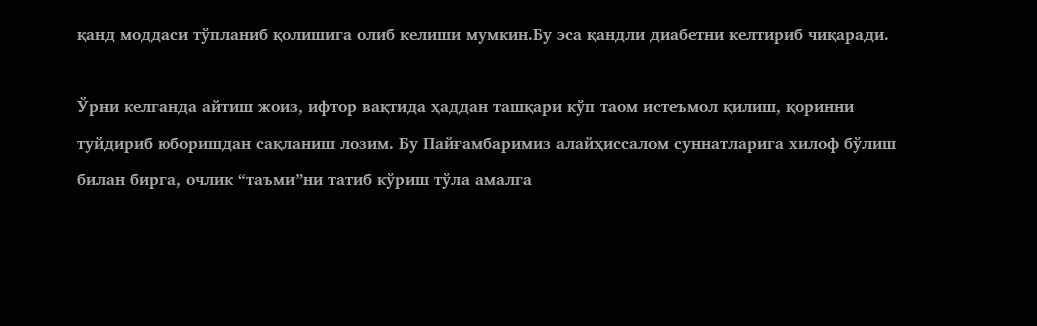қанд моддаси тўпланиб қолишига олиб келиши мумкин.Бу эса қандли диабетни келтириб чиқаради.

Ўрни келганда айтиш жоиз, ифтор вақтида ҳаддан ташқари кўп таом истеъмол қилиш, қоринни туйдириб юборишдан сақланиш лозим. Бу Пайғамбаримиз алайҳиссалом суннатларига хилоф бўлиш билан бирга, очлик “таъми”ни татиб кўриш тўла амалга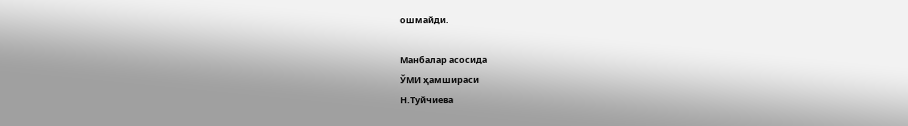ошмайди.

Манбалар асосида
ЎМИ ҳамшираси
Н.Туйчиева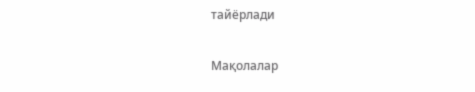тайёрлади

Мақолалар